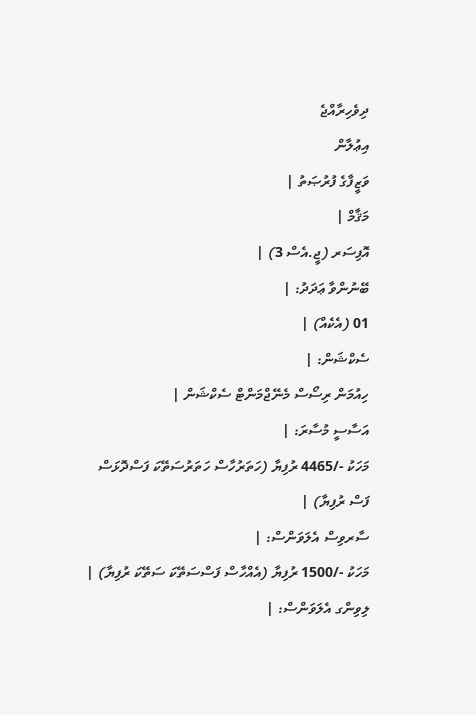ދިވެހިރާއްޖެ
އިޢުލާން
ވަޒީފާގެ ފުރުޞަތު |
މަޤާމް |
އޮފިސަރ (ޖީ.އެސް 3) |
ބޭނުންވާ ޢަދަދު: |
01 (އެކެއް) |
ސެކްޝަން: |
ހިއުމަން ރިސޯސް މެނޭޖްމަންޓް ސެކްޝަން |
އަސާސީ މުސާރަ: |
މަހަކު -/4465 ރުފިޔާ (ހަތަރުހާސް ހަތަރުސަތޭކަ ފަސްދޮޅަސް ފަސް ރުފިޔާ) |
ސާރވިސް އެލަވަންސް: |
މަހަކު -/1500 ރުފިޔާ (އެއްހާސް ފަސްސަތޭކަ ސަތޭކަ ރުފިޔާ) |
ލިވިންގ އެލަވަންސް: |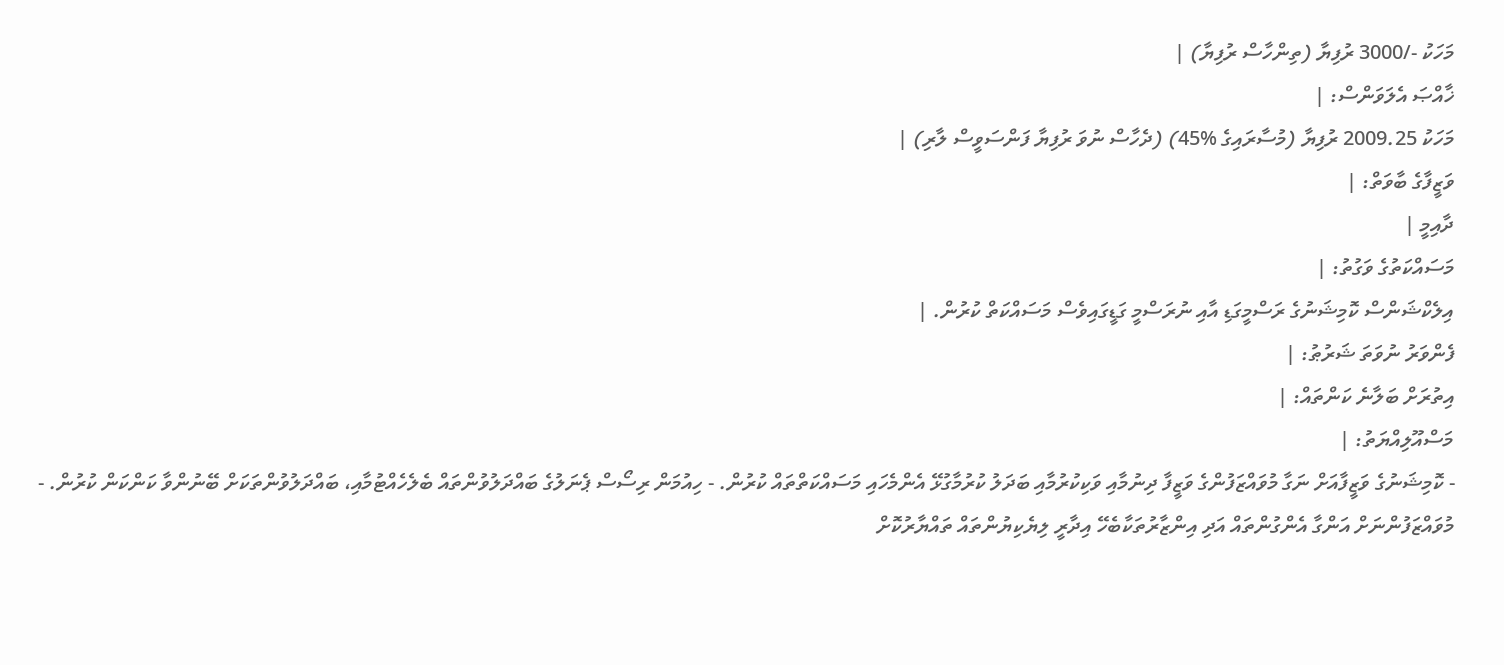މަހަކު -/3000 ރުފިޔާ (ތިންހާސް ރުފިޔާ) |
ޚާއްޞަ އެލަވަންސް: |
މަހަކު 2009.25 ރުފިޔާ (މުސާރައިގެ %45) (ދެހާސް ނުވަ ރުފިޔާ ފަންސަވީސް ލާރި) |
ވަޒީފާގެ ބާވަތް: |
ދާއިމީ |
މަސައްކަތުގެ ވަގުތު: |
އިލެކްޝަންސް ކޮމިޝަނުގެ ރަސްމީގަޑި އާއި ނުރަސްމީ ގަޑީގައިވެސް މަސައްކަތް ކުރުން. |
ފެންވަރު ނުވަތަ ޝަރުޠު: |
އިތުރަށް ބަލާނެ ކަންތައް: |
މަސްއޫލިއްޔަތު: |
- ކޮމިޝަނުގެ ވަޒީފާއަށް ނަގާ މުވައްޒަފުންގެ ވަޒީފާ ދިނުމާއި ވަކިކުރުމާއި ބަދަލު ކުރުމާގުޅޭ އެންމެހައި މަސައްކަތްތައް ކުރުން. - ހިއުމަން ރިސޯސް ޕެނަލުގެ ބައްދަލުވުންތައް ބެލެހެއްޓުމާއި، ބައްދަލުވުންތަކަށް ބޭނުންވާ ކަންކަން ކުރުން. - މުވައްޒަފުންނަށް އަންގާ އެންގުންތައް އަދި އިންޒާރުތަކާބެހޭ އިދާރީ ލިޔެކިޔުންތައް ތައްޔާރުކޮށް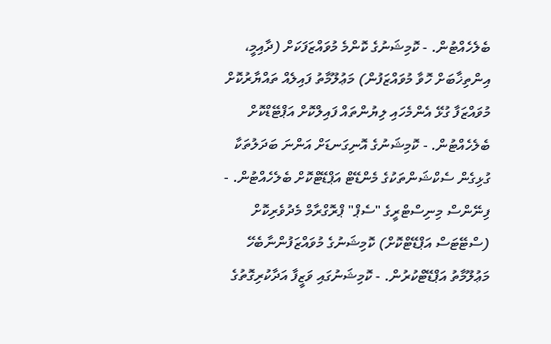ބެލެހެއްޓުން. - ކޮމިޝަނުގެ ކޮންމެ މުވައްޒަފަކަށް (ދާއިމީ، އިންތިޚާބަށް ހޮވާ މުވައްޒަފުން) މަޢުލޫމާތު ފައިލެއް ތައްޔާރުކޮށް މުވައްޒަފާ ގުޅޭ އެންމެހައި ލިޔުންތައް ފައިލްކޮށް އަޕްޓޭޑްކޮށް ބެލެހެއްޓުން. - ކޮމިޝަނުގެ އޮނިގަނޑަށް އަންނަ ބަދަލުތަކާ ގުޅިގެން ސެކްޝަންތަކުގެ މެންޑޭޓް އަޕްޑޭޓްކޮށް ބެލެހެއްޓުން. - ފިނޭންސް މިނިސްޓްރީގެ "ސެޕް" ޕްރޮގްރާމް މެދުވެރިކޮށް (ސްޓޭޓަސް އަޕްޑޭޓްކޮށް) ކޮމިޝަނުގެ މުވައްޒަފުންނާބެހޭ މަޢުލޫމާތު އަޕްޑޭޓްކުރުން. - ކޮމިޝަނުގައި ވަޒީފާ އަދާކުރިގޮތުގެ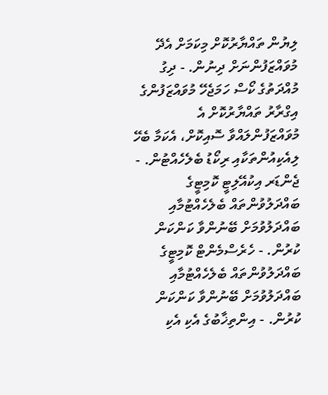ލިޔުން ތައްޔާރުކޮށް މިކަމަށް އެދޭ މުވައްޒަފުންނަށް ދިނުން. - ދިގު މުއްދަތުގެ ކޯސް ހަމަޖެހޭ މުވައްޒަފުންގެ އިގްރާރު ތައްޔާރުކޮށް އެ މުވައްޒަފުންލައްވާ ސޮއިކޮށް، އެކަމާ ބެހޭ ލިއެކިއުންތަކާއި ރިކޯޑު ބެލެހެއްޓުން. - ޖެންޑަރ އިކުއޭލިޓީ ކޮމިޓީގެ ބައްދަލުވުންތައް ބެލެހެއްޓުމާއި ބައްދަލުވުމަށް ބޭނުންވާ ކަންކަން ކުރުން. - ހެރެސްމެންޓް ކޮމިޓީގެ ބައްދަލުވުންތައް ބެލެހެއްޓުމާއި ބައްދަލުވުމަށް ބޭނުންވާ ކަންކަން ކުރުން. - އިންތިޚާބުގެ އެކި އެކި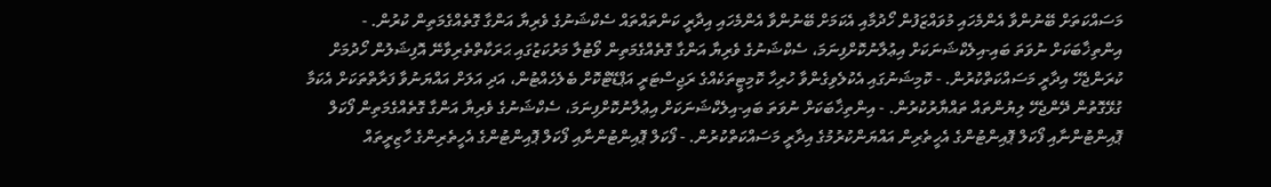މަސައްކަތަށް ބޭނުންވާ އެންމެހައި މުވައްޒަފުން ހޯދުމާއި އެކަމަށް ބޭނުންވާ އެންމެހައި އިދާރީ ކަންތައްތައް ސެކްޝަނުގެ ވެރިޔާ އަންގާ ގޮތެއްގެމަތިން ކުރުން. - އިންތިޚާބަކަށް ނުވަތަ ބައި-އިލެކްޝަނަކަށް އިޢުލާނުކޮށްފިނަމަ، ސެކްޝަނުގެ ވެރިޔާ އަންގާ ގޮތެއްގެމަތިން ވޯޓުލާ މަރުކަޒުގައި ޙަރަކާތްތެރިވާނޭ އޮފިޝަލުން ހޯދުމަށް ކުރަންޖެހޭ އިދާރީ މަސައްކަތްކުރުން. - ކޮމިޝަނުގައި އެކުލެވިގެންވާ ހުރިހާ ކޮމިޓީތަކެއްގެ ރަޖިސްޓަރީ އަޕްޑޭޓްކޮށް ބެލެހެއްޓުން، އަދި އަލަށް އައްޔަނުވާ ފަރާތްތަކަށް އެކަމާ ގުޅޭގޮތުން ދޭންޖެހޭ ލިޔުންތައް ތައްޔާރުކުރުން. - އިންތިޚާބަކަށް ނުވަތަ ބައި-އިލެކްޝަނަކަށް އިޢުލާނުކޮށްފިނަމަ، ސެކްޝަނުގެ ވެރިޔާ އަންގާ ގޮތެއްގެމަތިން ފޯކަލް ޕޮއިންޓުންނާއި ފޯކަލް ޕޮއިންޓުންގެ އެހީތެރިން އައްޔަންކުރުމުގެ އިދާރީ މަސައްކަތްކުރުން. - ފޯކަލް ޕޮއިންޓުންނާއި ފޯކަލް ޕޮއިންޓުންގެ އެހީތެރިންގެ ހާޒިރީތައް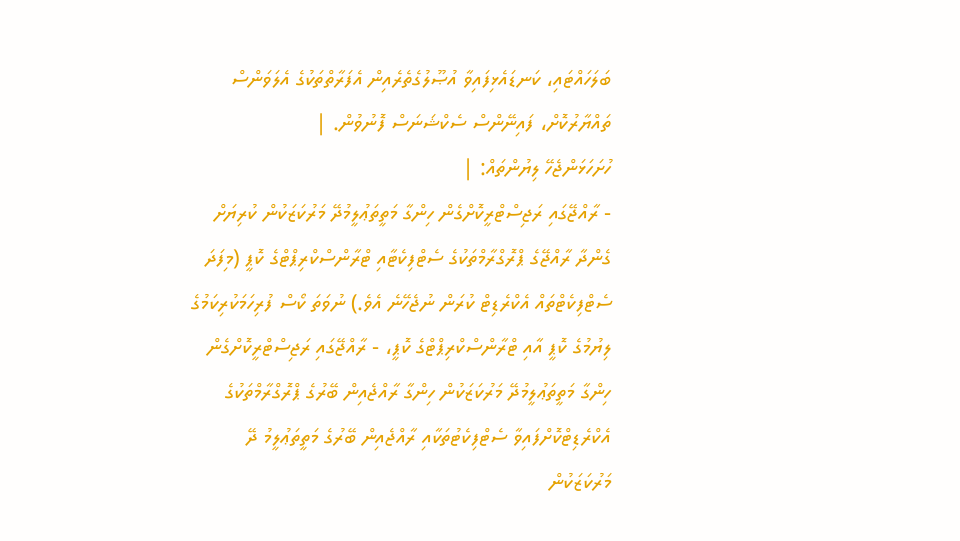ބަލަހައްޓައި، ކަނޑައެޅިފައިވާ އުޞޫލުގެތެރެއިން އެފަރާތްތަކުގެ އެލަވަންސް ތައްޔާރުކޮށް، ފައިނޭންސް ސެކްޝަނަސް ފޮނުވުން. |
ހުށަހަޅަންޖެހޭ ލިޔުންތައް: |
- ރާއްޖޭގައި ރަޖިސްޓްރީކޮށްގެން ހިންގާ މަތީތަޢުލީމުދޭ މަރުކަޒަކުން ކުރިޔަށް ގެންދާ ރާއްޖޭގެ ޕްރޮގްރާމްތަކުގެ ސެޓްފިކެޓާއި ޓްރާންސްކްރިޕްޓްގެ ކޮޕީ (މިފަދަ ސެޓްފިކެޓްތައް އެކްރެޑިޓް ކުރަން ނުޖެހޭނެ އެވެ.) ނުވަތަ ކޯސް ފުރިހަމަކުރިކަމުގެ ލިޔުމުގެ ކޮޕީ އާއި ޓްރާންސްކްރިޕްޓްގެ ކޮޕީ، - ރާއްޖޭގައި ރަޖިސްޓްރީކޮށްގެން ހިންގާ މަތީތަޢުލީމުދޭ މަރުކަޒަކުން ހިންގާ ރާއްޖެއިން ބޭރުގެ ޕްރޮގްރާމްތަކުގެ އެކްރެޑިޓްކޮށްފައިވާ ސެޓްފިކެޓުތަކާއި ރާއްޖެއިން ބޭރުގެ މަތީތަޢުލީމު ދޭ މަރުކަޒަކުން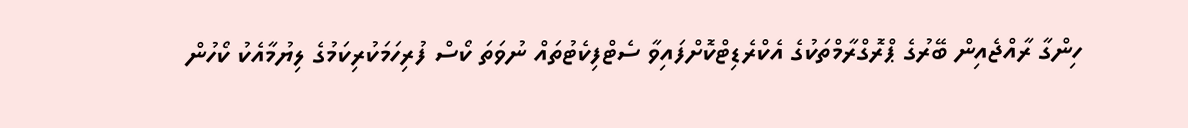ހިންގާ ރާއްޖެއިން ބޭރުގެ ޕްރޮގްރާމްތަކުގެ އެކްރެޑިޓްކޮށްފައިވާ ސެޓްފިކެޓުތައް ނުވަތަ ކޯސް ފުރިހަމަކުރިކަމުގެ ލިޔުމާއެކު ކޯހުން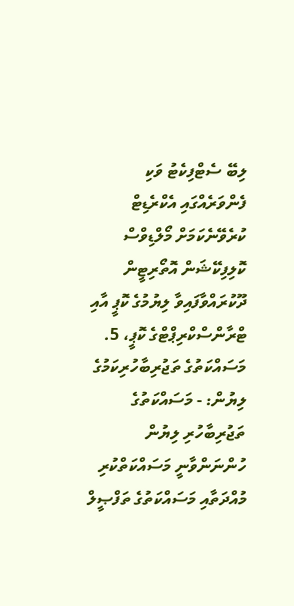ލިބޭ ސެޓްފިކެޓު ވަކި ފެންވަރެއްގައި އެކްރެޑިޓް ކުރެވޭނެކަމަށް މޯލްޑިވްސް ކޮލިފިކޭޝަން އޮތޯރިޓީން ދޫކުރައްވާފައިވާ ލިޔުމުގެ ކޮޕީ އާއި ޓްރާންސްކްރިޕްޓްގެ ކޮޕީ، 5. މަސައްކަތުގެ ތަޖުރިބާހުރިކަމުގެ ލިޔުން: - މަސައްކަތުގެ ތަޖުރިބާހުރި ލިޔުން ހުންނަންވާނީ މަސައްކަތްކުރި މުއްދަތާއި މަސައްކަތުގެ ތަފްޞީލް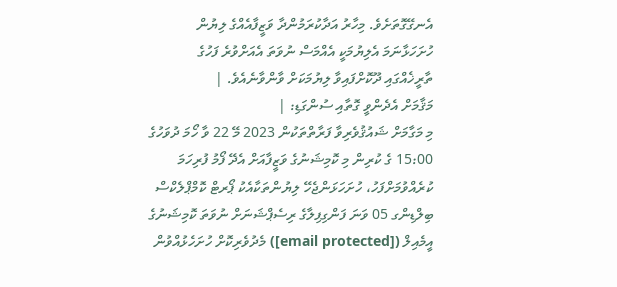އެނގޭގޮތަށެވެ. މިހާރު އަދާކުރަމުންދާ ވަޒީފާއެއްގެ ލިޔުން ހުށަހަޅާނަމަ އެލިޔުމަކީ އެއްމަސް ނުވަތަ އެއަށްވުރެ ފަހުގެ ތާރީޚެއްގައި ދޫކޮށްފައިވާ ލިޔުމަކަށް ވާންވާނެއެވެ. |
މަޤާމަށް އެދެންވީ ގޮތާއި ސުންގަޑި: |
މި މަގާމަށް ޝައުޤުވެރިވާ ފަރާތްތަކުން 2023 މޭ 22 ވާ ހޯމަ ދުވަހުގެ 15:00 ގެ ކުރިން މި ކޮމިޝަނުގެ ވަޒީފާއަށް އެދޭ ފޯމު ފުރިހަމަ ކުރެއްވުމަށްފަހު، ހުށަހަޅަންޖެހޭ ލިޔުންތަކާއެކު ޕޯރޓް ކޮމްޕްލެކްސް ބިލްޑިންގ 05 ވަނަ ފަންގިފިލާގެ ރިސެޕްޝަނަށް ނުވަތަ ކޮމިޝަނުގެ އީމެއިލް ([email protected]) މެދުވެރިކޮށް ހުށަހެޅުއްވުން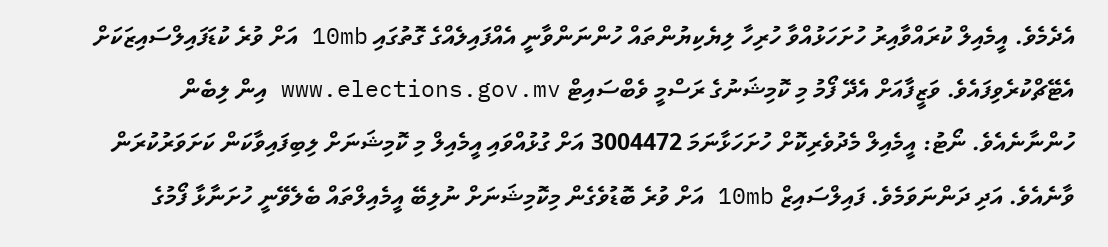އެދެމެވެ. އީމެއިލް ކުރައްވާއިރު ހުށަހަޅުއްވާ ހުރިހާ ލިޔެކިޔުންތައް ހުންނަންވާނީ އެއްފައިލެއްގެ ގޮތުގައި 10mb އަށް ވުރެ ކުޑަފައިލްސައިޒަކަށް އެޓޭޗްކުރެވިފައެވެ. ވަޒީފާއަށް އެދޭ ފޯމު މި ކޮމިޝަނުގެ ރަސްމީ ވެބްސައިޓް www.elections.gov.mv އިން ލިބެން ހުންނާނެއެވެ. ނޯޓު: އީމެއިލް މެދުވެރިކޮށް ހުށަހަޅާނަމަ 3004472 އަށް ގުޅުއްވައި އީމެއިލް މި ކޮމިޝަނަށް ލިބިފައިވާކަން ކަށަވަރުކުރަން ވާނެއެވެ. އަދި ދަންނަވަމެވެ. ފައިލްސައިޒް 10mb އަށް ވުރެ ބޮޑުވެގެން މިކޮމިޝަނަށް ނުލިބޭ އީމެއިލްތައް ބެލެވޭނީ ހުށަނާޅާ ފޯމުގެ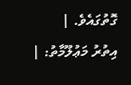ގޮތުގައެވެ. |
އިތުރު މަޢުލޫމާތު: |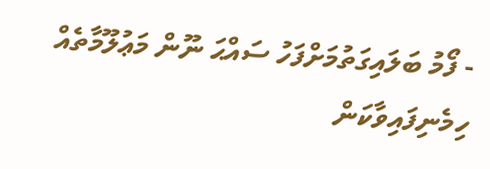- ފޯމު ބަލައިގަތުމަށްފަހު ސައްޙަ ނޫން މަޢުލޫމާތެއް ހިމެނިފައިވާކަން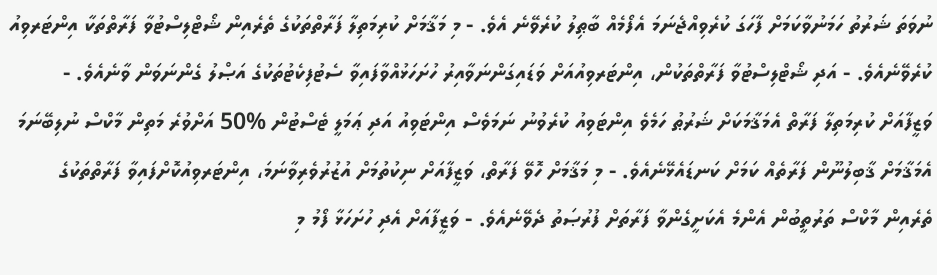ނުވަތަ ޝަރުތު ހަމަނުވާކަމަށް ފާހަގަ ކުރެވިއްޖެނަމަ އެފޯމެއް ބާޠިލު ކުރެވޭނެ އެވެ. - މި މަޤާމަށް ކުރިމަތިލާ ފަރާތްތަކުގެ ތެރެއިން ޝޯޓްލިސްޓުވާ ފަރާތްތަކާ އިންޓަރވިއު ކުރެވޭނެއެވެ. - އަދި ޝޯޓްލިސްޓުވާ ފަރާތްތަކުން، އިންޓަރވިއުއަށް ވަޑައިގަންނަވާއިރު ހުށަހަޅުއްވާފައިވާ ސެޓުފިކެޓުތަކުގެ އަޞްލު ގެންނަވަން ވާނެއެވެ. - ވަޒީފާއަށް ކުރިމަތިލާ ފަރާތް އެމަޤާމަކަށް ޝަރުޠު ހަމެވެ އިންޓަވިއު ކުރެވުނު ނަމަވެސް އިންޓަވިއު އަދި ޢަމަލީ ޓެސްޓުން %50 އަށްވުރެ މަތިން މާކްސް ނުލިބޭނަމަ އެމަޤާމަށް ޤާބިލުނޫން ފަރާތެއް ކަމަށް ކަނޑައެޅޭނެއެވެ. - މި މަޤާމަށް ހޮވޭ ފަރާތް، ވަޒީފާއަށް ނިކުތުމަށް އުޒުރުވެރިވާނަމަ، އިންޓަރވިއުކޮށްފައިވާ ފަރާތްތަކުގެ ތެރެއިން މާކްސް ތަރުތީބުން އެންމެ އެކަށީގެންވާ ފަރާތަށް ފުރުޞަތު ދެވޭނެއެވެ. - ވަޒީފާއަށް އެދި ހުށަހަޅާ ފޯމު މި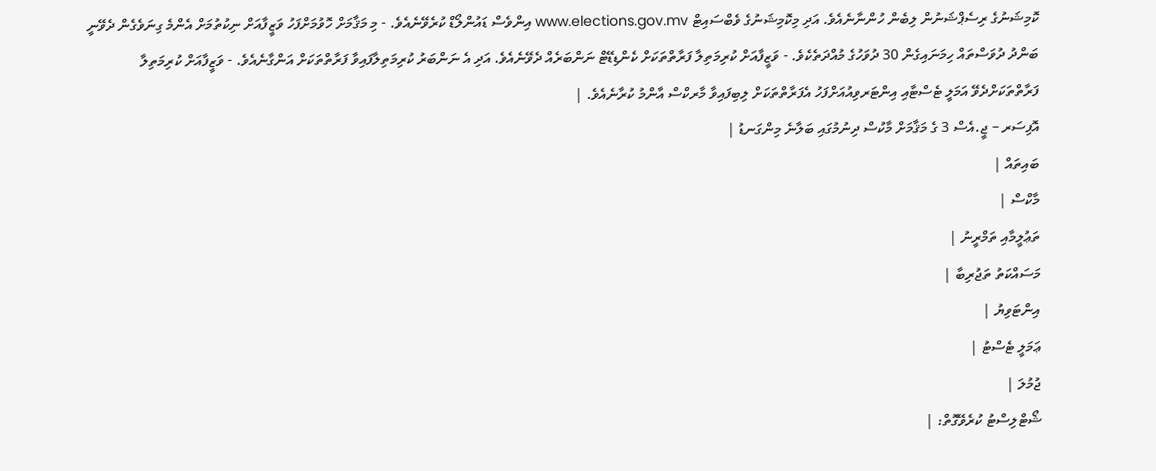ކޮމިޝަނުގެ ރިސެޕްޝަނުން ލިބެން ހުންނާނެއެވެ. އަދި މިކޮމިޝަނުގެ ވެބްސައިޓް www.elections.gov.mv އިންވެސް ޑައުންލޯޑް ކުރެވޭނެއެވެ. - މި މަޤާމަށް ހޮވުމަށްފަހު ވަޒީފާއަށް ނިކުތުމަށް އެންމެ ގިނަވެގެން ދެވޭނީ ބަންދު ދުވަސްތައް ހިމަނައިގެން 30 ދުވަހުގެ މުއްދަތެކެވެ. - ވަޒީފާއަށް ކުރިމަތިލާ ފަރާތްތަކަށް ކެންޑިޑޭޓް ނަންބަރެއް ދެވޭނެއެވެ. އަދި އެ ނަންބަރު ކުރިމަތިލާފައިވާ ފަރާތްތަކަށް އަންގާނެއެވެ. - ވަޒީފާއަށް ކުރިމަތިލާ ފަރާތްތަކަށްދެވޭ އަމަލީ ޓެސްޓާއި އިންޓަރވިއުއަށްފަހު އެފަރާތްތަކަށް ލިބިފައިވާ މާރކްސް އާންމު ކުރާނެއެވެ. |
އޮފިސަރ – ޖީ.އެސް 3 ގެ މަޤާމަށް މާކުސް ދިނުމުގައި ބަލާނެ މިންގަނޑު |
ބައިތައް |
މާކްސް |
ތަޢުލީމާއި ތަމްރީނު |
މަސައްކަތު ތަޖުރިބާ |
އިންޓަވިޔު |
ޢަމަލީ ޓެސްޓު |
ޖުމުލަ |
ޝޯޓްލިސްޓު ކުރެވޭގޮތް: |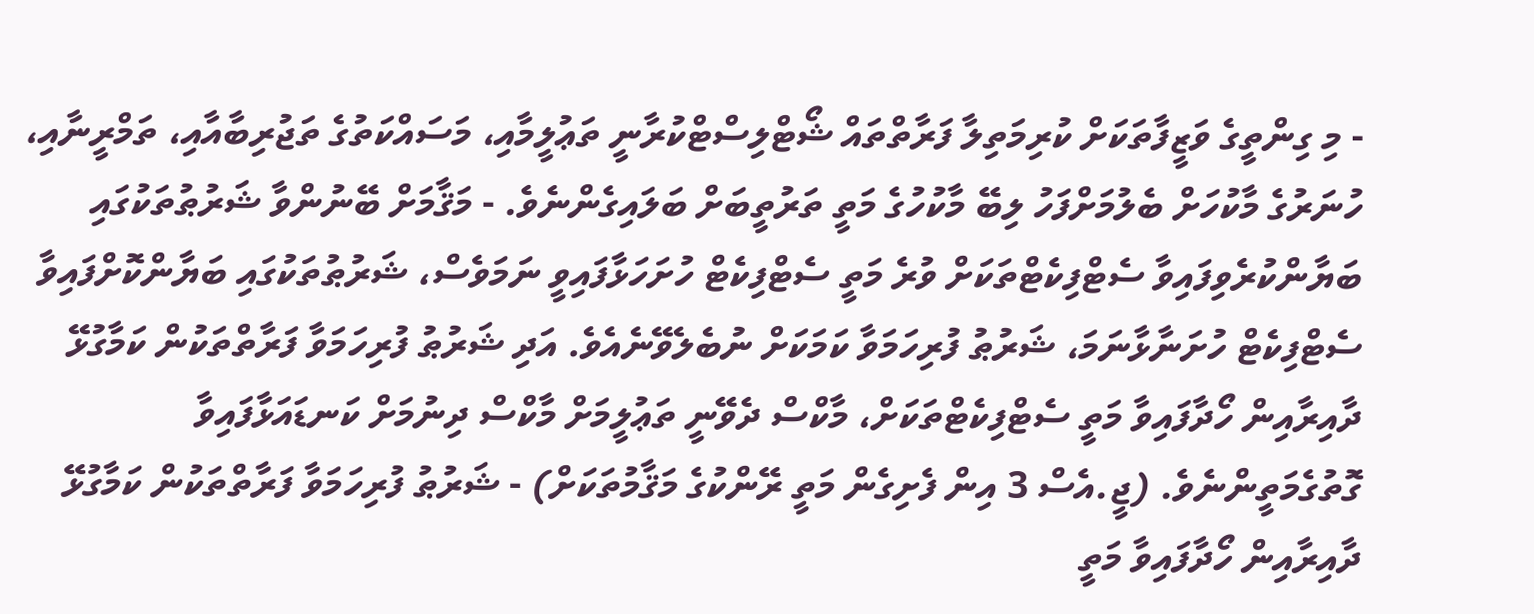- މި ގިންތީގެ ވަޒީފާތަކަށް ކުރިމަތިލާ ފަރާތްތައް ޝޯޓްލިސްޓްކުރާނީ ތަޢުލީމާއި، މަސައްކަތުގެ ތަޖުރިބާއާއި، ތަމްރީނާއި، ހުނަރުގެ މާކުހަށް ބެލުމަށްފަހު ލިބޭ މާކުހުގެ މަތީ ތަރުތީބަށް ބަލައިގެންނެވެ. - މަޤާމަށް ބޭނުންވާ ޝަރުޠުތަކުގައި ބަޔާންކުރެވިފައިވާ ސެޓްފިކެޓްތަކަށް ވުރެ މަތީ ސެޓްފިކެޓް ހުށަހަޅާފައިވީ ނަމަވެސް، ޝަރުޠުތަކުގައި ބަޔާންކޮށްފައިވާ ސެޓްފިކެޓް ހުށަނާޅާނަމަ، ޝަރުޠު ފުރިހަމަވާ ކަމަކަށް ނުބެލެވޭނެއެވެ. އަދި ޝަރުޠު ފުރިހަމަވާ ފަރާތްތަކުން ކަމާގުޅޭ ދާއިރާއިން ހޯދާފައިވާ މަތީ ސެޓްފިކެޓްތަކަށް، މާކްސް ދެވޭނީ ތަޢުލީމަށް މާކްސް ދިނުމަށް ކަނޑައަޅާފައިވާ ގޮތުގެމަތީންނެވެ. (ޖީ.އެސް 3 އިން ފެށިގެން މަތީ ރޭންކުގެ މަޤާމުތަކަށް) - ޝަރުޠު ފުރިހަމަވާ ފަރާތްތަކުން ކަމާގުޅޭ ދާއިރާއިން ހޯދާފައިވާ މަތީ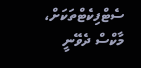ސެޓްފިކެޓްތަކަށް، މާކްސް ދެވޭނީ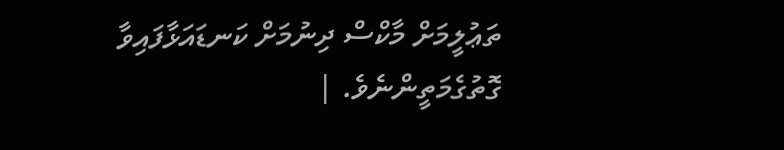ތަޢުލީމަށް މާކްސް ދިނުމަށް ކަނޑައަޅާފައިވާ ގޮތުގެމަތީންނެވެ. |